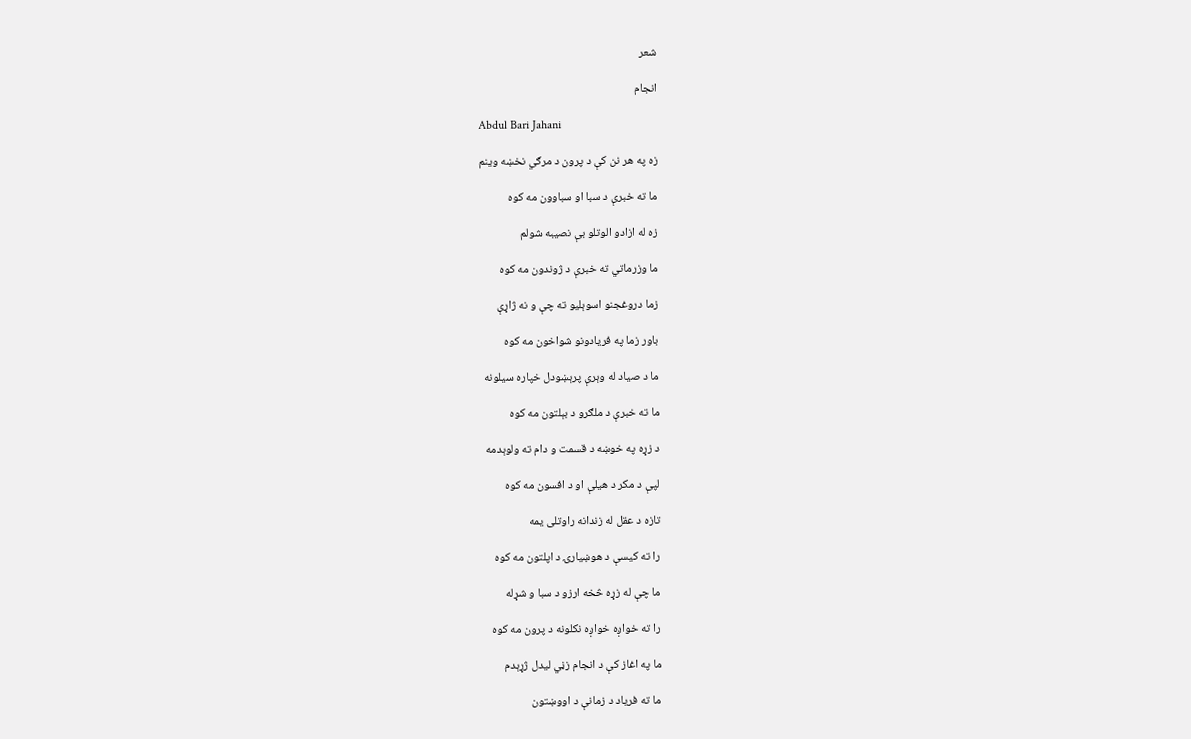شعر

انجام

Abdul Bari Jahani

زه په هر نن کې د پرون د مرګي نخښه وینم

ما ته خبرې د سبا او سباوون مه کوه

زه له ازادو الوتلو بې نصیبه شولم

ما وزرماتي ته خبرې د ژوندون مه کوه

زما دروغجنو اسوېلیو ته چې و نه ژاړې

باور زما په فریادونو شواخون مه کوه

ما د صیاد له وېرې پرېښودل خپاره سیلونه

ما ته خبرې د ملګرو د بېلتون مه کوه

د زړه په خوښه د قسمت و دام ته ولوېدمه

لپې د مکر د هیلې او د افسون مه کوه

تازه د عقل له زندانه راوتلی یمه

را ته کیسې د هوښیارۍ د اپلتون مه کوه

ما چې له زړه څخه ارزو د سبا و شړله

را ته خواږه خواږه نکلونه د پرون مه کوه

ما په اغاز کې د انجام زڼي لیدل ژړېدم

ما ته فریاد د زمانې د اووښتون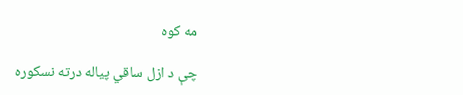مه کوه

چې د ازل ساقي پیاله درته نسکوره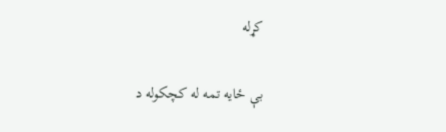کړله

بې ځایه تمه له کچکوله د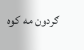ګردون مه کوه